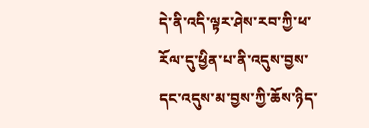དེ་ནི་འདི་ལྟར་ཤེས་རབ་ཀྱི་ཕ་རོལ་དུ་ཕྱིན་པ་ནི་འདུས་བྱས་དང་འདུས་མ་བྱས་ཀྱི་ཆོས་ཉིད་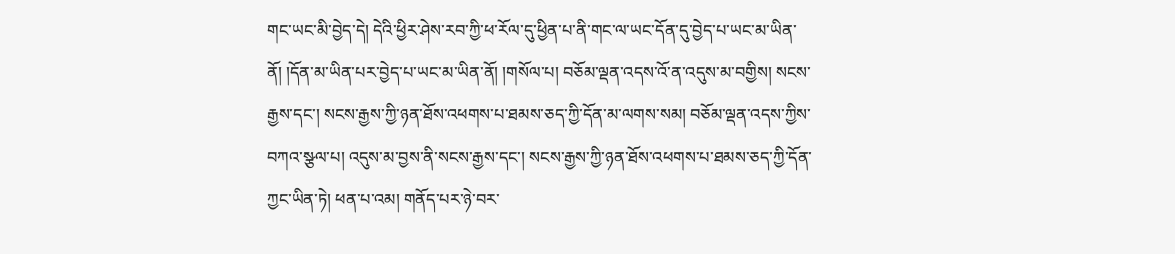གང་ཡང་མི་བྱེད་དེ། དེའི་ཕྱིར་ཤེས་རབ་ཀྱི་ཕ་རོལ་དུ་ཕྱིན་པ་ནི་གང་ལ་ཡང་དོན་དུ་བྱེད་པ་ཡང་མ་ཡིན་ནོ། །དོན་མ་ཡིན་པར་བྱེད་པ་ཡང་མ་ཡིན་ནོ། །གསོལ་པ། བཅོམ་ལྡན་འདས་འོ་ན་འདུས་མ་བགྱིས། སངས་རྒྱས་དང་། སངས་རྒྱས་ཀྱི་ཉན་ཐོས་འཕགས་པ་ཐམས་ཅད་ཀྱི་དོན་མ་ལགས་སམ། བཅོམ་ལྡན་འདས་ཀྱིས་བཀའ་སྩལ་པ། འདུས་མ་བྱས་ནི་སངས་རྒྱས་དང་། སངས་རྒྱས་ཀྱི་ཉན་ཐོས་འཕགས་པ་ཐམས་ཅད་ཀྱི་དོན་ཀྱང་ཡིན་ཏེ། ཕན་པ་འམ། གནོད་པར་ཉེ་བར་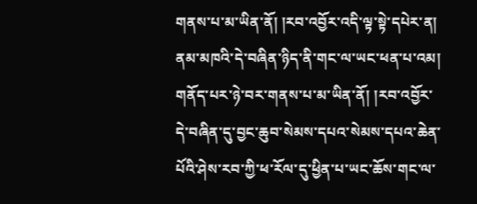གནས་པ་མ་ཡིན་ནོ། །རབ་འབྱོར་འདི་ལྟ་སྟེ་དཔེར་ན། ནམ་མཁའི་དེ་བཞིན་ཉིད་ནི་གང་ལ་ཡང་ཕན་པ་འམ། གནོད་པར་ཉེ་བར་གནས་པ་མ་ཡིན་ནོ། །རབ་འབྱོར་དེ་བཞིན་དུ་བྱང་ཆུབ་སེམས་དཔའ་སེམས་དཔའ་ཆེན་པོའི་ཤེས་རབ་ཀྱི་ཕ་རོལ་དུ་ཕྱིན་པ་ཡང་ཆོས་གང་ལ་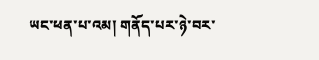ཡང་ཕན་པ་འམ། གནོད་པར་ཉེ་བར་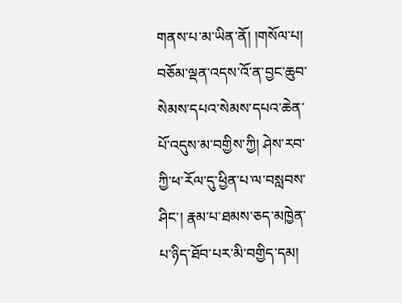གནས་པ་མ་ཡིན་ནོ། །གསོལ་པ། བཅོམ་ལྡན་འདས་འོ་ན་བྱང་ཆུབ་སེམས་དཔའ་སེམས་དཔའ་ཆེན་པོ་འདུས་མ་བགྱིས་ཀྱི། ཤེས་རབ་ཀྱི་ཕ་རོལ་དུ་ཕྱིན་པ་ལ་བསླབས་ཤིང་། རྣམ་པ་ཐམས་ཅད་མཁྱེན་པ་ཉིད་ཐོབ་པར་མི་བགྱིད་དམ།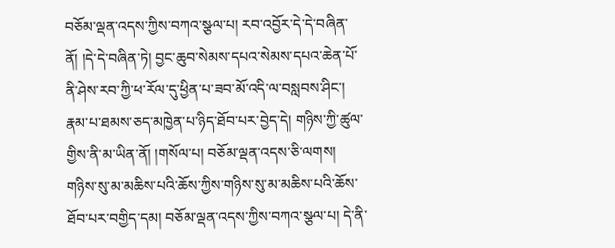བཅོམ་ལྡན་འདས་ཀྱིས་བཀའ་སྩལ་པ། རབ་འབྱོར་དེ་དེ་བཞིན་ནོ། །དེ་དེ་བཞིན་ཏེ། བྱང་ཆུབ་སེམས་དཔའ་སེམས་དཔའ་ཆེན་པོ་ནི་ཤེས་རབ་ཀྱི་ཕ་རོལ་དུ་ཕྱིན་པ་ཟབ་མོ་འདི་ལ་བསླབས་ཤིང་། རྣམ་པ་ཐམས་ཅད་མཁྱེན་པ་ཉིད་ཐོབ་པར་བྱེད་དེ། གཉིས་ཀྱི་ཚུལ་གྱིས་ནི་མ་ཡིན་ནོ། །གསོལ་པ། བཅོམ་ལྡན་འདས་ཅི་ལགས། གཉིས་སུ་མ་མཆིས་པའི་ཆོས་ཀྱིས་གཉིས་སུ་མ་མཆིས་པའི་ཆོས་ཐོབ་པར་བགྱིད་དམ། བཅོམ་ལྡན་འདས་ཀྱིས་བཀའ་སྩལ་པ། དེ་ནི་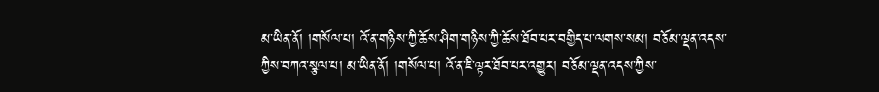མ་ཡིན་ནོ། །གསོལ་པ། འོ་ན་གཉིས་ཀྱི་ཆོས་ཤིག་གཉིས་ཀྱི་ཆོས་ཐོབ་པར་བགྱིད་པ་ལགས་སམ། བཅོམ་ལྡན་འདས་ཀྱིས་བཀའ་སྩལ་པ། མ་ཡིན་ནོ། །གསོལ་པ། འོ་ན་ཇི་ལྟར་ཐོབ་པར་འགྱུར། བཅོམ་ལྡན་འདས་ཀྱིས་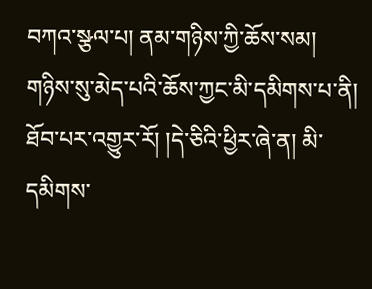བཀའ་སྩལ་པ། ནམ་གཉིས་ཀྱི་ཆོས་སམ། གཉིས་སུ་མེད་པའི་ཆོས་ཀྱང་མི་དམིགས་པ་ནི། ཐོབ་པར་འགྱུར་རོ། །དེ་ཅིའི་ཕྱིར་ཞེ་ན། མི་དམིགས་